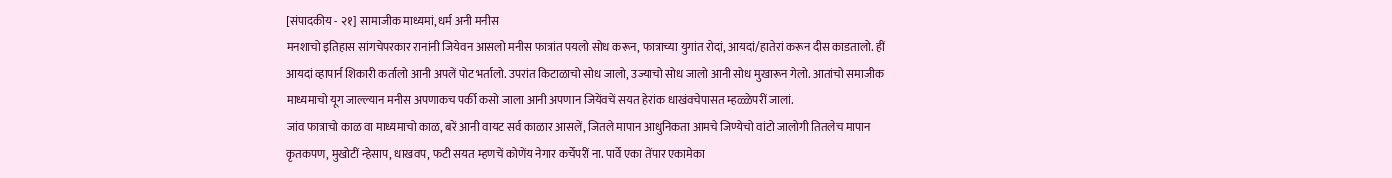[संपादकीय - २१] सामाजीक माध्यमां, धर्म अनी मनीस
मनशाचो इतिहास सांगचेपरकार रानांनी जियेवन आसलो मनीस फात्रांत पयलो सोध करून, फात्राच्या युगांत रोदां, आयदां/हातेरां करून दीस काडतालो. हीं आयदां व्हापार्न शिकारी कर्तालो आनी अपलें पोट भर्तालो. उपरांत किटाळाचो सोध जालो, उज्याचो सोध जालो आनी सोध मुखारून गेलो. आतांचो समाजीक माध्यमाचो यूग जाल्ल्यान मनीस अपणाकच पर्की कसो जाला आनी अपणान जियेंवचें सयत हेरांक धाखंवचेपासत म्हळ्ळेपरीं जालां.
जांव फात्राचो काळ वा माध्यमाचो काळ, बरें आनी वायट सर्व काळार आसलें, जितले मापान आधुनिकता आमचे जिण्येचो वांटो जालोगी तितलेच मापान कृतकपण, मुखोटीं न्हेसाप, धाखवप, फटी सयत म्हणचें कोणेंय नेगार कर्चेपरीं ना. पार्वे एका तेंपार एकामेका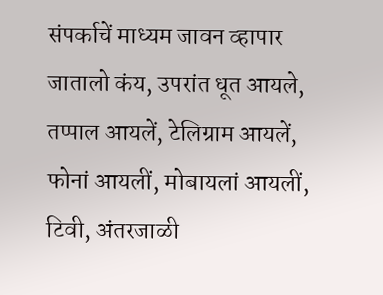संपर्काचें माध्यम जावन व्हापार जातालो कंय, उपरांत धूत आयले, तप्पाल आयलें, टेलिग्राम आयलें, फोनां आयलीं, मोबायलां आयलीं, टिवी, अंतरजाळी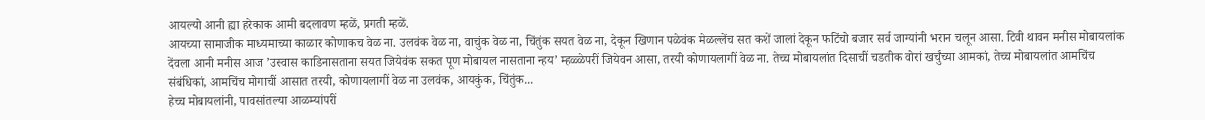आयल्यो आनी ह्या हरेकाक आमी बदलावण म्हळें, प्रगती म्हळें.
आयच्या सामाजीक माध्यमाच्या काळार कोणाकच वेळ ना. उलवंक वेळ ना, वाचुंक वेळ ना, चिंतुंक सयत वेळ ना, देकून खिणान पळेवंक मेळल्लेंच सत कशें जालां देकून फटिंचो बजार सर्व जाग्यांनी भरान चलून आसा. टिवी थावन मनीस मोबायलांक देंवला आनी मनीस आज ’उस्वास काडिनासताना सयत जियेवंक सकत पूण मोबायल नासताना न्हय’ म्हळ्ळेपरीं जियेवन आसा, तरयी कोणायलागीं वेळ ना. तेच्च मोबायलांत दिसाचीं चडतीक वोरां खर्चुंच्या आमकां, तेच्च मोबायलांत आमचिंच संबंधिकां, आमचिंच मोगाचीं आसात तरयी, कोणायलागीं वेळ ना उलवंक, आयकुंक, चिंतुंक...
हेच्च मोबायलांनी, पावसांतल्या आळम्यांपरीं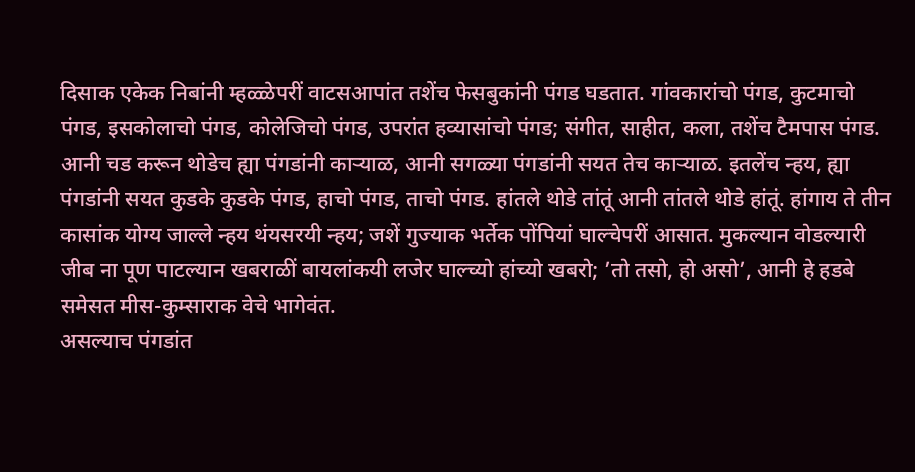दिसाक एकेक निबांनी म्हळ्ळेपरीं वाटसआपांत तशेंच फेसबुकांनी पंगड घडतात. गांवकारांचो पंगड, कुटमाचो पंगड, इसकोलाचो पंगड, कोलेजिचो पंगड, उपरांत हव्यासांचो पंगड; संगीत, साहीत, कला, तशेंच टैमपास पंगड. आनी चड करून थोडेच ह्या पंगडांनी काऱ्याळ, आनी सगळ्या पंगडांनी सयत तेच काऱ्याळ. इतलेंच न्हय, ह्या पंगडांनी सयत कुडके कुडके पंगड, हाचो पंगड, ताचो पंगड. हांतले थोडे तांतूं आनी तांतले थोडे हांतूं. हांगाय ते तीन कासांक योग्य जाल्ले न्हय थंयसरयी न्हय; जशें गुज्याक भर्तेक पोंपियां घाल्चेपरीं आसात. मुकल्यान वोडल्यारी जीब ना पूण पाटल्यान खबराळीं बायलांकयी लजेर घाल्च्यो हांच्यो खबरो; ’तो तसो, हो असो’, आनी हे हडबे समेसत मीस-कुम्साराक वेचे भागेवंत.
असल्याच पंगडांत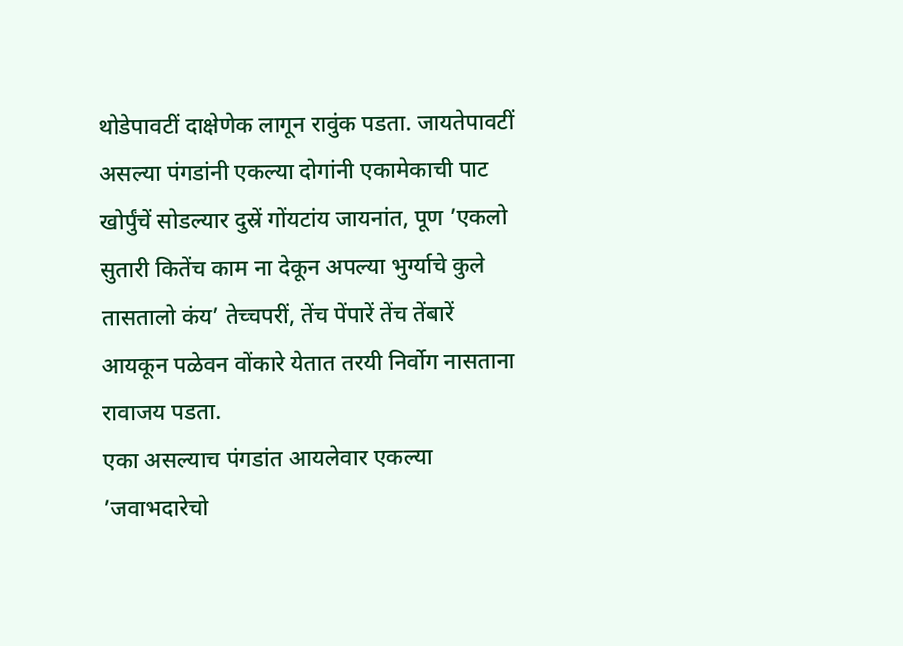थोडेपावटीं दाक्षेणेक लागून रावुंक पडता. जायतेपावटीं असल्या पंगडांनी एकल्या दोगांनी एकामेकाची पाट खोर्पुंचें सोडल्यार दुस्रें गोंयटांय जायनांत, पूण ’एकलो सुतारी कितेंच काम ना देकून अपल्या भुर्ग्याचे कुले तासतालो कंय’ तेच्चपरीं, तेंच पेंपारें तेंच तेंबारें आयकून पळेवन वोंकारे येतात तरयी निर्वोग नासताना रावाजय पडता.
एका असल्याच पंगडांत आयलेवार एकल्या ’जवाभदारेचो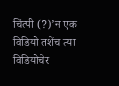चिंत्पी (?)’न एक विडियो तशेंच त्या विडियोचेर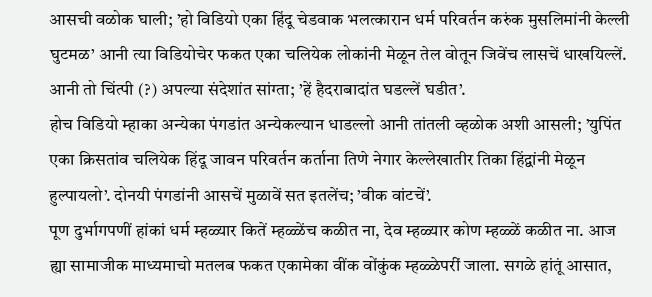आसची वळोक घाली; ’हो विडियो एका हिंदू चेडवाक भलत्कारान धर्म परिवर्तन करुंक मुसलिमांनी केल्ली घुटमळ’ आनी त्या विडियोचेर फकत एका चलियेक लोकांनी मेळून तेल वोतून जिवेंच लासचें धाखयिल्लें. आनी तो चिंत्पी (?) अपल्या संदेशांत सांग्ता; ’हें हैदराबादांत घडल्लें घडीत’.
होच विडियो म्हाका अन्येका पंगडांत अन्येकल्यान धाडल्लो आनी तांतली व्हळोक अशी आसली; ’युपिंत एका क्रिसतांव चलियेक हिंदू जावन परिवर्तन कर्ताना तिणे नेगार केल्लेखातीर तिका हिंद्वांनी मेळून हुल्पायलो’. दोनयी पंगडांनी आसचें मुळावें सत इतलेंच; ’वीक वांटचें’.
पूण दुर्भागपणीं हांकां धर्म म्हळ्यार कितें म्हळ्ळेंच कळीत ना, देव म्हळ्यार कोण म्हळ्ळें कळीत ना. आज ह्या सामाजीक माध्यमाचो मतलब फकत एकामेका वींक वोंकुंक म्हळ्ळेपरीं जाला. सगळे हांतूं आसात,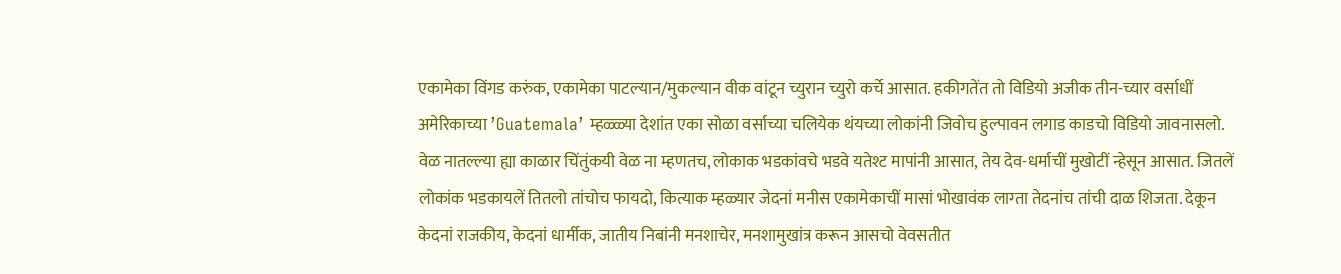एकामेका विंगड करुंक, एकामेका पाटल्यान/मुकल्यान वीक वांटून च्युरान च्युरो कर्चे आसात. हकीगतेंत तो विडियो अजीक तीन-च्यार वर्साधीं अमेरिकाच्या ’Guatemala’ म्हळ्ळ्या देशांत एका सोळा वर्साच्या चलियेक थंयच्या लोकांनी जिवोच हुल्पावन लगाड काडचो विडियो जावनासलो.
वेळ नातल्ल्या ह्या काळार चिंतुंकयी वेळ ना म्हणतच, लोकाक भडकांवचे भडवे यतेश्ट मापांनी आसात, तेय देव-धर्माचीं मुखोटीं न्हेसून आसात. जितलें लोकांक भडकायलें तितलो तांचोच फायदो, कित्याक म्हळ्यार जेदनां मनीस एकामेकाचीं मासां भोखावंक लाग्ता तेदनांच तांची दाळ शिजता. देकून केदनां राजकीय, केदनां धार्मीक, जातीय निबांनी मनशाचेर, मनशामुखांत्र करून आसचो वेवसतीत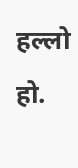हल्लो हो.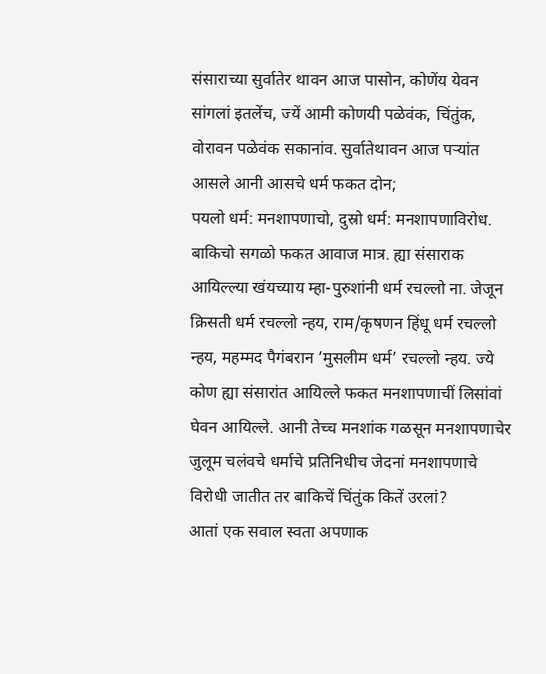संसाराच्या सुर्वातेर थावन आज पासोन, कोणेंय येवन सांगलां इतलेंच, ज्यें आमी कोणयी पळेवंक, चिंतुंक, वोरावन पळेवंक सकानांव. सुर्वातेथावन आज पऱ्यांत आसले आनी आसचे धर्म फकत दोन;
पयलो धर्म: मनशापणाचो, दुस्रो धर्म: मनशापणाविरोध. बाकिचो सगळो फकत आवाज मात्र. ह्या संसाराक आयिल्ल्या खंयच्याय म्हा-पुरुशांनी धर्म रचल्लो ना. जेजून क्रिसती धर्म रचल्लो न्हय, राम/कृषणन हिंधू धर्म रचल्लो न्हय, महम्मद पैगंबरान ’मुसलीम धर्म’ रचल्लो न्हय. ज्ये कोण ह्या संसारांत आयिल्ले फकत मनशापणाचीं लिसांवां घेवन आयिल्ले. आनी तेच्च मनशांक गळसून मनशापणाचेर जुलूम चलंवचे धर्माचे प्रतिनिधीच जेदनां मनशापणाचे विरोधी जातीत तर बाकिचें चिंतुंक कितें उरलां?
आतां एक सवाल स्वता अपणाक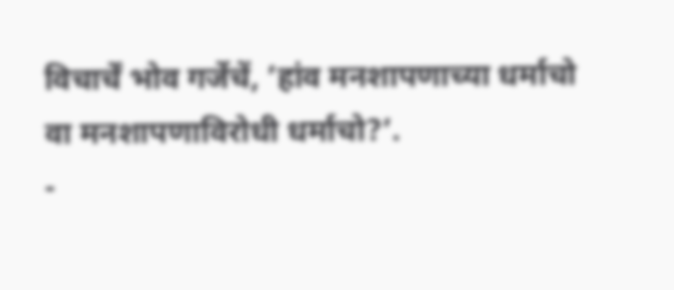विचार्चें भोव गर्जेचें, ’हांव मनशापणाच्या धर्माचो वा मनशापणाविरोधी धर्माचो?’.
-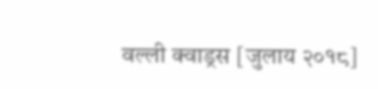वल्ली क्वाड्रस [जुलाय २०१८]